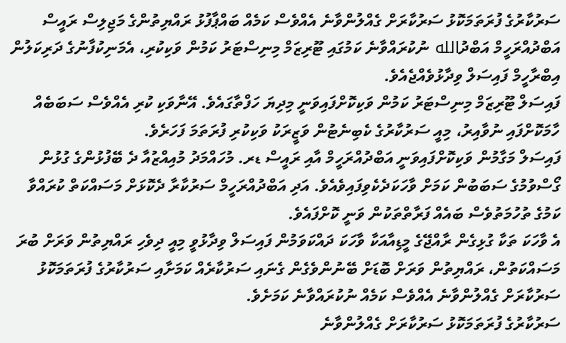ސަރުކާރުގެ ފުރަތަމަކޮޅު ސަރުކާރަށް ގެއްލުންވާނެ އެއްވެސް ކަމެއް ބައްޕާފުޅު ރައްޔިތުންގެ މަޖިލިސް ރައީސް އަބްދުއްރަހީމް އަބްދުالله ނުކުރައްވާނެ ކަމުގައި ޓޫރިޒަމް މިނިސްޓަރު ކަމުން ވަކިކުރި، އެމަނިކުފާނުގެ ދަރިކަލުން އިބްރާހީމް ފައިސަލް ވިދާޅުވެއްޖެއެވެ.
ފައިސަލް ޓޫރިޒަމް މިނިސްޓަރު ކަމުން ވަކިކޮށްފައިވަނީ މިދިޔަ ހަފްތާގައެވެ. އޭނާވަކި ކުރި އެއްވެސް ސަބަބެއް ހާމަކޮށްފައި ނުވާއިރު، މިއީ ސަރުކާރުގެ ކެބިނެޓުން ވަޒީރަކު ވަކިކުރި ފުރަތަމަ ފަހަރެވެ.
ފައިސަލް މަގާމުން ވަކިކޮށްފައިވަނީ އަބްދުއްރަހީމް އާއި ރައީސް ޑރ. މުހައްމަދު މުއިއްޒުއާ ދެ ބޭފުޅުންގެ ގުޅުން ގޯސްވުމުގެ ސަބަބުން ކަމަށް ވާހަކަދެކެވިފައިވެއެވެ. އަދި އަބްދުއްރަހީމް ސަރުކާރާ ދެކޮޅަށް މަސައްކަތް ކުރައްވާ ކަމުގެ ތުހުމަތުވެސް ބައެއް ފަރާތްތަކުން ވަނީ ކޮށްފައެވެ.
އެ ވާހަކަ ތަކާ ގުޅިގެން ރާއްޖޭގެ މީޑިއާއަކާ ވާހަކަ ދައްކަވަމުން ފައިސަލް ވިދާޅުވީ މިއީ ދިވެހި ރައްޔިތުން ވަރަށް ބުރަ މަސައްކަތުން، ރައްޔިތުން ވަރަށް ބޮޑަށް ބޭނުންވެގެން ގެނައި ސަރުކާރެއް ކަމަށާއި ސަރުކާރުގެ ފުރަތަމަކޮޅު ސަރުކާރަށް ގެއްލުންވާނެ އެއްވެސް ކަމެއް ނުކުރައްވާނެ ކަމަށެވެ.
ސަރުކާރުގެ ފުރަތަމަކޮޅު ސަރުކާރަށް ގެއްލުންވާނެ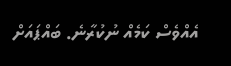އެއްވެސް ކަމެއް ނުކުރާނެ. ބައްޕައަށް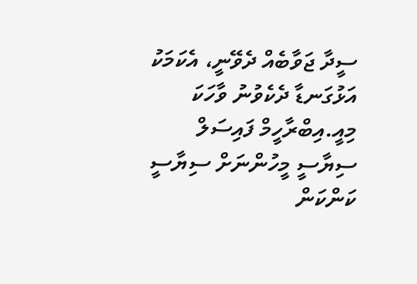ސީދާ ޖަވާބެއް ދެވޭނީ، އެކަމަކު އަޅުގަނޑާ ދެކެވުނު ވާހަކަ މިއީ.އިބްރާހީމް ފައިސަލް
ސިޔާސީ މީހުންނަށް ސިޔާސީ ކަންކަން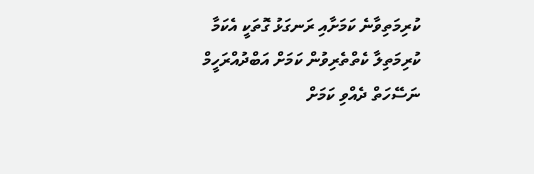ކުރިމަތިވާނެ ކަމަށާއި ރަނގަޅު ގޮތަކީ އެކަމާ ކުރިމަތިލާ ކެތްތެރިވުން ކަމަށް އަބްދުއްރަހީމް ނަސޭހަތް ދެއްވި ކަމަށް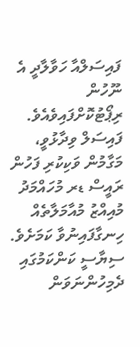ފައިސަލްއާ ހަވާލާދީ އެ ނޫހުން ރިޕޯޓުކޮށްފައިވެއެވެ.
ފައިސަލް ވިދާޅުވީ، މަގާމުން ވަކިކުރި ފަހުން ރައީސް ޑރ މުހައްމަދު މުއިއްޒު މުއާމަލާތެއް ހިނގާފައިނުވާ ކަމަށެވެ. ސިޔާސީ ކަންކަމުގައި ދެމިހުންނަވަން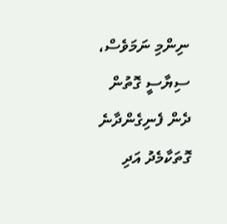ނިންމި ނަމަވެސް، ސިޔާސީ ގޮތުން ދެން ފެނިގެންދާނެ ގޮތަކާމެދު އަދި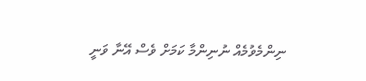ނިންމެވުމެއް ނުނިންމާ ކަމަށް ވެސް އޭނާ ވަނީ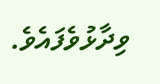ވިދާޅުވެފައެވެ.